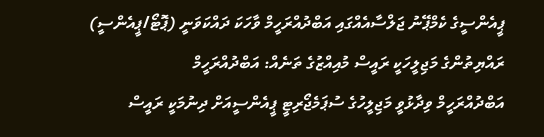ޕީއެންސީގެ ކެމްޕޭނު ޖަލްސާއެއްގައި އަބްދުއްރަހީމް ވާހަކަ ދައްކަވަނީ (ޕޮޓޯ/ޕީއެންސީ)
ރައްޔިތުންގެ މަޖިލީހަކީ ރައީސް މުއިއްޒުގެ ތަނެއް: އަބްދުއްރަހީމް
އަބްދުއްރަހީމް ވިދާޅުވީ މަޖިލީހުގެ ސުޕަމެޖޯރިޓީ ޕީއެންސީއަށް ދިނުމަކީ ރައީސް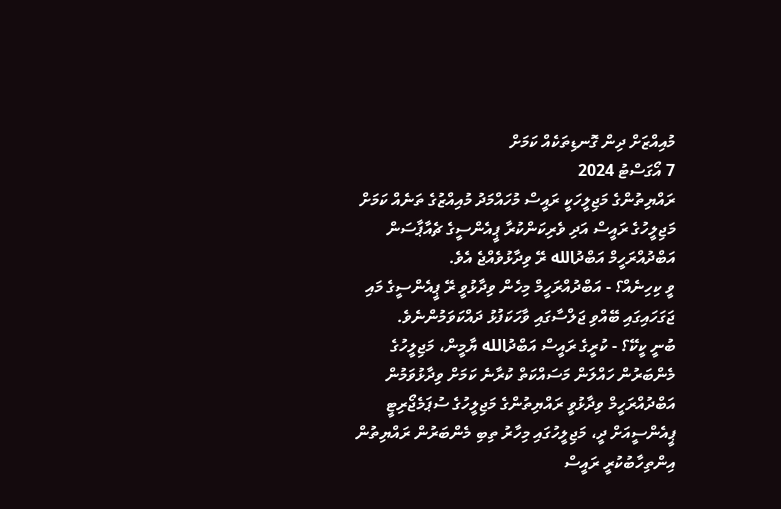މުއިއްޒަށް ދިން ގޮނޑިތަކެއް ކަމަށް
7 އޯގަސްޓު 2024
ރައްޔިތުންގެ މަޖިލީހަކީ ރައީސް މުހައްމަދު މުއިއްޒުގެ ތަނެއް ކަމަށް މަޖިލީހުގެ ރައީސް އަދި ވެރިކަންކުރާ ޕީއެންސީގެ ޗެއާޕާސަން އަބްދުއްރަހީމް އަބްދުالله ރޭ ވިދާޅުވެއްޖެ އެވެ.
ވީ ކިހިނެއް؟ - އަބްދުއްރަހީމް މިހެން ވިދާޅުވީ ރޭ ޕީއެންސީގެ މައި ޖަގަހައިގައި ބޭއްވި ޖަލްސާގައި ވާހަކަފުޅު ދައްކަވަމުންނެވެ.
ބުނީ ކީކޭ؟ - ކުރީގެ ރައީސް އަބްދުالله ޔާމީން، މަޖިލީހުގެ މެންބަރުން ހައްލަން މަސައްކަތް ކުރާނެ ކަމަށް ވިދާޅުވަމުން އަބްދުއްރަހީމް ވިދާޅުވީ ރައްޔިތުންގެ މަޖިލީހުގެ ސުޕަމެޖޯރިޓީ ޕީއެންސީއަށް ދީ، މަޖިލީހުގައި މިހާރު ތިބި މެންބަރުން ރައްޔިތުން އިންތިހާބުކުރީ ރައީސް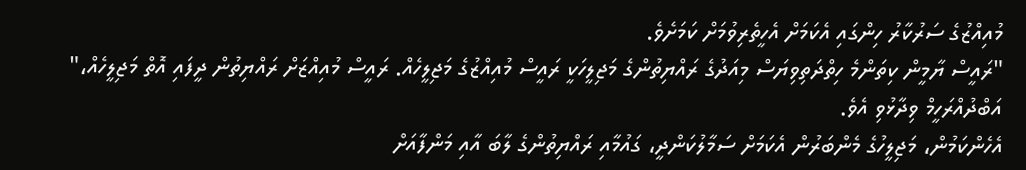މުއިއްޒުގެ ސަރުކާރު ހިންގައި އެކަމަށް އެހީތެރިވުމަށް ކަމަށެވެ.
"ރައީސް ޔާމީން ކިތަންމެ ހިތްދަތިވިޔަސް މިއަދުގެ ރައްޔިތުންގެ މަޖިލީހަކީ ރައީސް މުއިއްޒުގެ މަޖިލީހެއް. ރައީސް މުއިއްޒަށް ރައްޔިތުން ދީފައި އޮތް މަޖިލީހެއް،" އަބްދުއްރަހީމް ވިދާޅުވި އެވެ.
އެހެންކަމުން، މަޖިލީހުގެ މެންބަރުން އެކަމަށް ސަމާލުކަންދީ، ގައުމާއި ރައްޔިތުންގެ ލާބަ އާއި މަންފާއަށް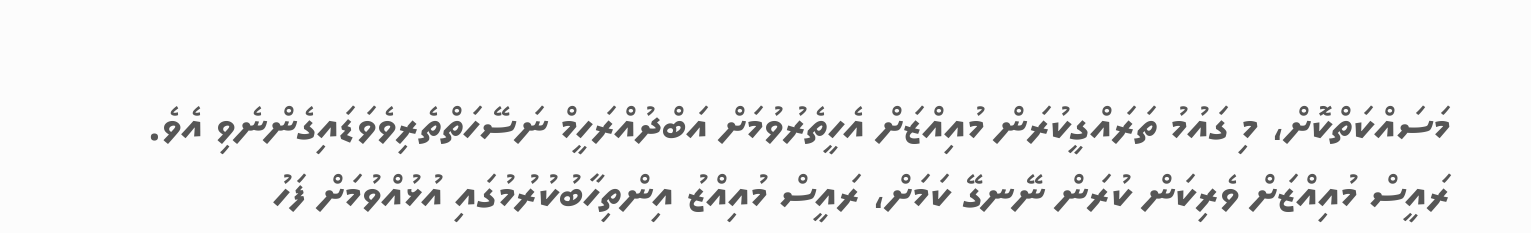މަސައްކަތްކޮށް، މި ގައުމު ތަރައްގީކުރަން މުއިއްޒަށް އެހީތެރުވުމަށް އަބްދުއްރަހީމް ނަސޭހަތްތެރިވެވަޑައިގެންނެވި އެވެ.
ރައީސް މުއިއްޒަށް ވެރިކަން ކުރަން ނޭނގޭ ކަމަށް، ރައީސް މުއިއްޒު އިންތިހާބުކުރުމުގައި އުޅުއްވުމަށް ފަހު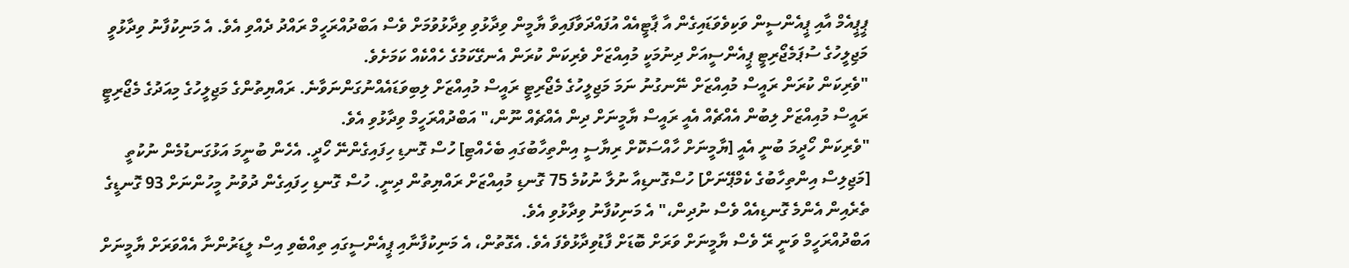ޕީޕީއެމް އާއި ޕީއެންސީން ވަކިވެވަޑައިގެން އާ ޕާޓީއެއް އުފައްދަވާފައިވާ ޔާމީން ވިދާޅުވި ވިދާޅުވުމަށް ވެސް އަބްދުއްރަހީމް ރައްދު ދެއްވި އެވެ. އެ މަނިކުފާނު ވިދާޅުވީ މަޖިލީހުގެ ސުޕަމެޖޯރިޓީ ޕީއެންސީއަށް ދިނުމަކީ މުއިއްޒަށް ވެރިކަން ކުރަން އެނގޭކަމުގެ ހެއްކެއް ކަމަށެވެ.
"ވެރިކަން ކުރަން ރައީސް މުއިއްޒަށް ނޭނގުނު ނަމަ މަޖިލީހުގެ މެޖޯރިޓީ ރައީސް މުއިއްޒަށް ލިބިވަޑައެއްނުގަންނަވާނެ. ރައްޔިތުންގެ މަޖިލީހުގެ މިއަދުގެ މެޖޯރިޓީ ރައީސް މުއިއްޒަށް ލިބުން އެއްޗެއް އެއީ ރައީސް ޔާމީނަށް ދިން އެއްޗެއް ނޫން،" އަބްދުއްރަހީމް ވިދާޅުވި އެވެ.
"ވެރިކަން ހޯދީމަ ބުނީ އެއީ [ޔާމީނަށް ހާއްސަކޮށް ރިޔާސީ އިންތިހާބުގައި ބެހެއްޓި] ހުސް ގޮނޑި ހިފައިގެންނޭ ހޯދީ. އެހެން ބުނީމަ އަޅުގަނޑުމެން ނުކުތީ [މަޖިލިސް އިންތިހާބުގެ ކެމްޕޭނަށް] ހުސްގޮނޑިއާ ނުލާ ނުކުމެ 75 ގޮނޑި މުއިއްޒަށް ރައްޔިތުން ދިނީ. ހުސް ގޮނޑި ހިފައިގެން ދުވުނު މީހުންނަށް 93 ގޮނޑީގެ ތެރެއިން އެންމެ ގޮނޑިއެއް ވެސް ނުދިން،" އެ މަނިކުފާނު ވިދާޅުވި އެވެ.
އަބްދުއްރަހީމް ވަނީ ރޭ ވެސް ޔާމީނަށް ވަރަށް ބޮޑަށް ފާޑުވިދާޅުވެފަ އެވެ. އެގޮތުން، އެ މަނިކުފާނާއި ޕީއެންސީގައި ތިއްބެވި އިސް ލީޑަރުންނާ އެއްވަރަށް ޔާމީނަށް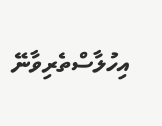އިހުލާސްތެރިވާނޭ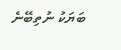ބަޔަކު ނުތިބޭނެ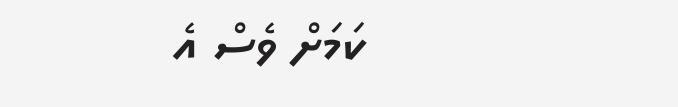ކަމަށް ވެސް އެ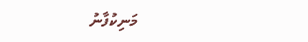މަނިކުފާނު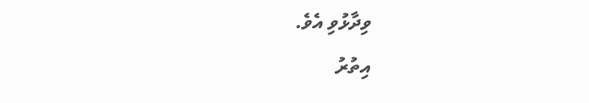ވިދާޅުވި އެވެ.
އިތުރު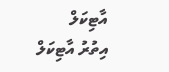އާޓިކަލް
އިތުރު އާޓިކަލް